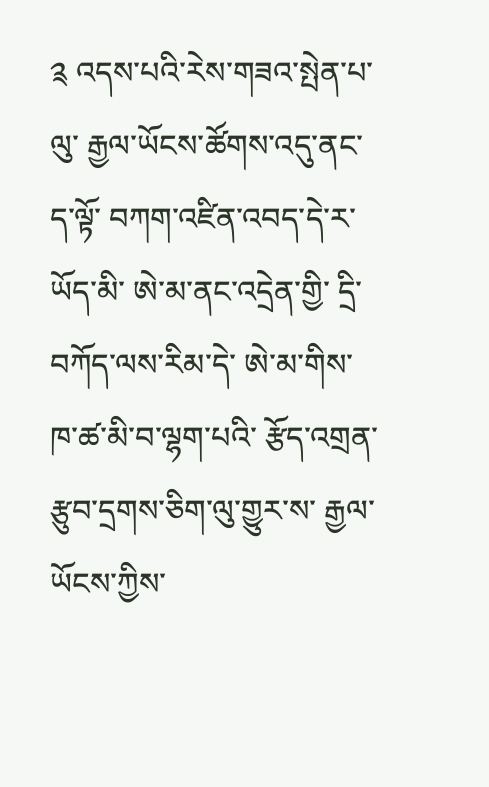༉ འདས་པའི་རེས་གཟའ་སྤེན་པ་ལུ་ རྒྱལ་ཡོངས་ཚོགས་འདུ་ནང་ ད་ལྟོ་ བཀག་འཛིན་འབད་དེ་ར་ཡོད་མི་ ཨེ་མ་ནང་འདྲེན་གྱི་ དྲི་བཀོད་ལས་རིམ་དེ་ ཨེ་མ་གིས་ ཁ་ཚ་མི་བ་ལྷག་པའི་ རྩོད་འགྲན་རྩུབ་དྲགས་ཅིག་ལུ་གྱུར་ས་ རྒྱལ་ཡོངས་ཀྱིས་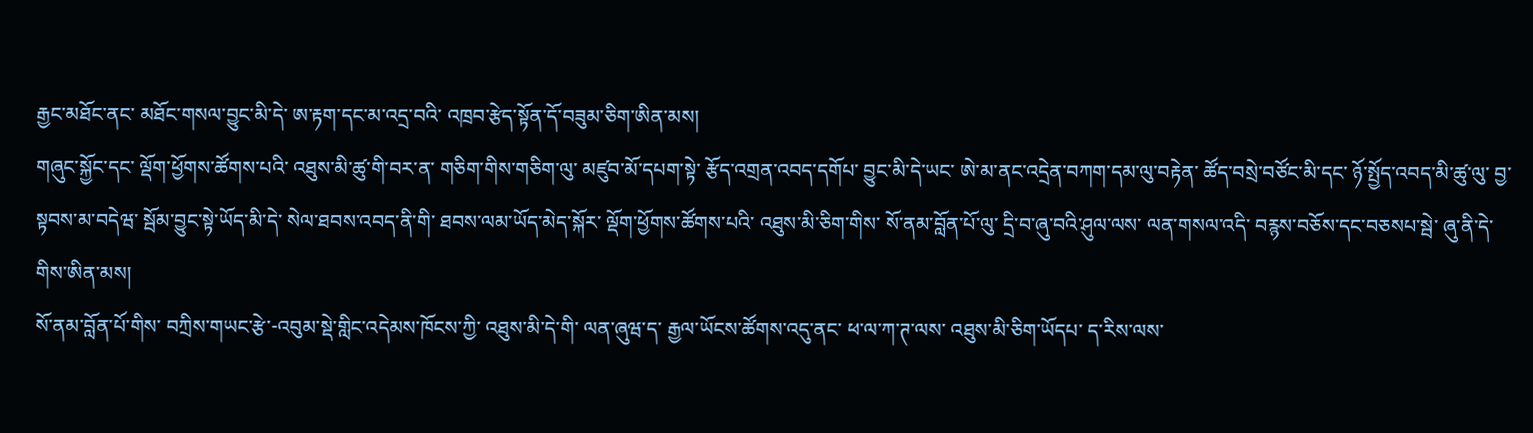རྒྱང་མཐོང་ནང་ མཐོང་གསལ་བྱུང་མི་དེ་ ཨ་རྟག་དང་མ་འདྲ་བའི་ འཁྲབ་རྩེད་སྟོན་དོ་བཟུམ་ཅིག་ཨིན་མས།
གཞུང་སྐྱོང་དང་ ལྡོག་ཕྱོགས་ཚོགས་པའི་ འཐུས་མི་ཚུ་གི་བར་ན་ གཅིག་གིས་གཅིག་ལུ་ མཛུབ་མོ་དཔག་སྟེ་ རྩོད་འགྲན་འབད་དགོཔ་ བྱུང་མི་དེ་ཡང་ ཨེ་མ་ནང་འདྲེན་བཀག་དམ་ལུ་བརྟེན་ ཚོད་བསྲེ་བཙོང་མི་དང་ ཉོ་སྤྱོད་འབད་མི་ཚུ་ལུ་ བྱ་སྟབས་མ་བདེཝ་ སྦོམ་བྱུང་སྟེ་ཡོད་མི་དེ་ སེལ་ཐབས་འབད་ནི་གི་ ཐབས་ལམ་ཡོད་མེད་སྐོར་ ལྡོག་ཕྱོགས་ཚོགས་པའི་ འཐུས་མི་ཅིག་གིས་ སོ་ནམ་བློན་པོ་ལུ་ དྲི་བ་ཞུ་བའི་ཤུལ་ལས་ ལན་གསལ་འདི་ བརྙས་བཅོས་དང་བཅསཔ་སྦེ་ ཞུ་ནི་དེ་གིས་ཨིན་མས།
སོ་ནམ་བློན་པོ་གིས་ བཀྲིས་གཡང་རྩེ་-འབུམ་སྡེ་གླིང་འདེམས་ཁོངས་ཀྱི་ འཐུས་མི་དེ་གི་ ལན་ཞུཝ་ད་ རྒྱལ་ཡོངས་ཚོགས་འདུ་ནང་ ཕ་ལ་ཀ་ཊ་ལས་ འཐུས་མི་ཅིག་ཡོདཔ་ ད་རིས་ལས་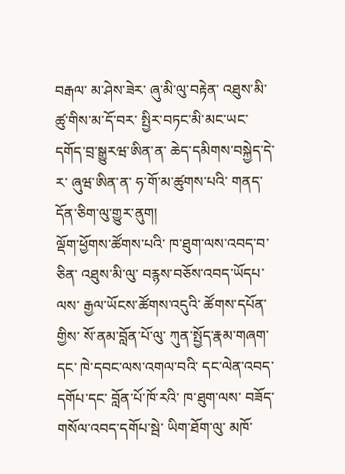བརྒལ་ མ་ཤེས་ཟེར་ ཞུ་མི་ལུ་བརྟེན་ འཐུས་མི་ཚུ་གིས་མ་དོ་བར་ སྤྱིར་བཏང་མི་མང་ཡང་ དགོད་བྲ་སྒྱུརཝ་ཨིན་ན་ ཆེད་དམིགས་བསྐྱེད་དེ་ར་ ཞུཝ་ཨིན་ན་ ཧ་གོ་མ་ཚུགས་པའི་ གནད་དོན་ཅིག་ལུ་གྱུར་ནུག།
ལྡོག་ཕྱོགས་ཚོགས་པའི་ ཁ་ཐུག་ལས་འབད་བ་ཅིན་ འཐུས་མི་ལུ་ བརྙས་བཅོས་འབད་ཡོདཔ་ལས་ རྒྱལ་ཡོངས་ཚོགས་འདུའི་ ཚོགས་དཔོན་གྱིས་ སོ་ནམ་བློན་པོ་ལུ་ ཀུན་སྤྱོད་རྣམ་གཞག་དང་ ཁེ་དབང་ལས་འགལ་བའི་ དང་ལེན་འབད་དགོཔ་དང་ བློན་པོ་ཁོ་རའི་ ཁ་ཐུག་ལས་ བཟོད་གསོལ་འབད་དགོཔ་སྦེ་ ཡིག་ཐོག་ལུ་ མཁོ་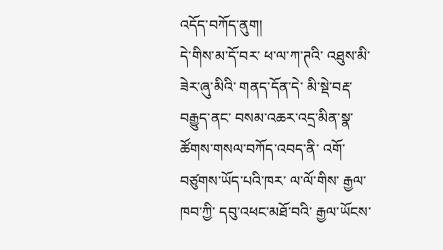འདོད་བཀོད་ནུག།
དེ་གིས་མ་དོ་བར་ ཕ་ལ་ཀ་ཊའི་ འཐུས་མི་ཟེར་ཞུ་མིའི་ གནད་དོན་དེ་ མི་སྡེ་བརྡ་བརྒྱུད་ནང་ བསམ་འཆར་འདྲ་མིན་སྣ་ཚོགས་གསལ་བཀོད་འབད་ནི་ འགོ་བཙུགས་ཡོད་པའི་ཁར་ ལ་ལོ་གིས་ རྒྱལ་ཁབ་ཀྱི་ དབུ་འཕང་མཐོ་བའི་ རྒྱལ་ཡོངས་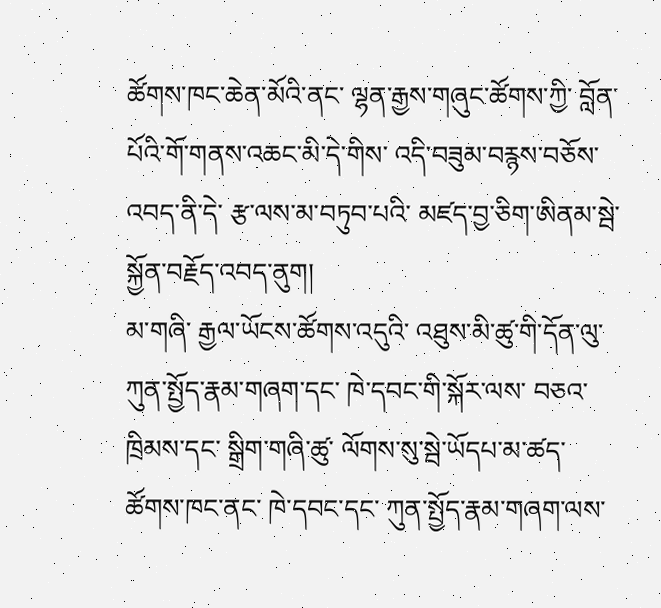ཚོགས་ཁང་ཆེན་མོའི་ནང་ ལྷན་རྒྱས་གཞུང་ཚོགས་ཀྱི་ བློན་པོའི་གོ་གནས་འཆང་མི་དེ་གིས་ འདི་བཟུམ་བརྙས་བཅོས་འབད་ནི་དེ་ རྩ་ལས་མ་བཏུབ་པའི་ མཛད་བྱ་ཅིག་ཨིནམ་སྦེ་ སྐྱོན་བརྗོད་འབད་ནུག།
མ་གཞི་ རྒྱལ་ཡོངས་ཚོགས་འདུའི་ འཐུས་མི་ཚུ་གི་དོན་ལུ་ ཀུན་སྤྱོད་རྣམ་གཞག་དང་ ཁེ་དབང་གི་སྐོར་ལས་ བཅའ་ཁྲིམས་དང་ སྒྲིག་གཞི་ཚུ་ ལོགས་སུ་སྦེ་ཡོདཔ་མ་ཚད་ ཚོགས་ཁང་ནང་ ཁེ་དབང་དང་ ཀུན་སྤྱོད་རྣམ་གཞག་ལས་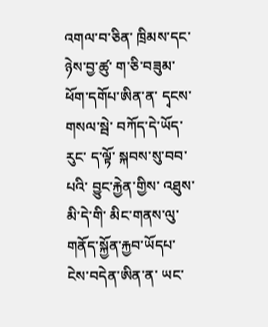འགལ་བ་ཅིན་ ཁྲིམས་དང་ཉེས་བྱ་ཚུ་ ག་ཅི་བཟུམ་ ཕོག་དགོཔ་ཨིན་ན་ དྭངས་གསལ་སྦེ་ བཀོད་དེ་ཡོད་རུང་ ད་ལྟོ་ སྐབས་སུ་བབ་པའི་ བྱུང་རྐྱེན་གྱིས་ འཐུས་མི་དེ་གི་ མིང་གནས་ལུ་ གནོད་སྐྱོན་རྐྱབ་ཡོདཔ་ ངེས་བདེན་ཨིན་ན་ ཡང་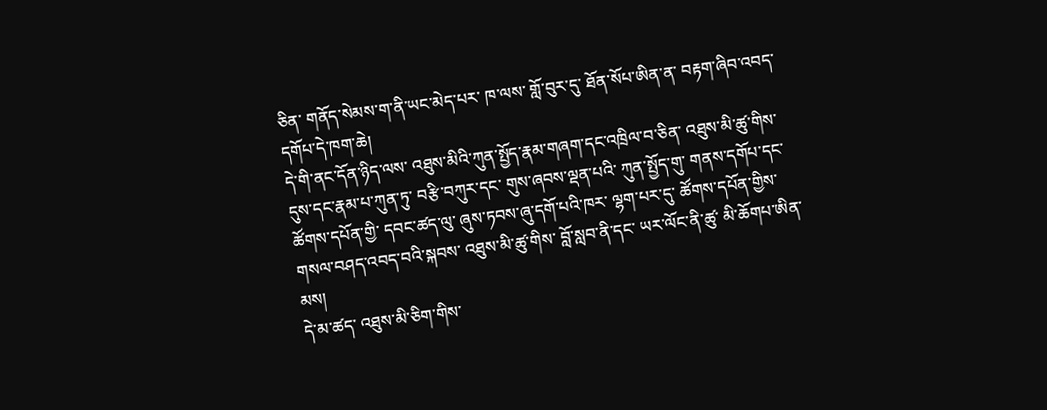ཅིན་ གནོད་སེམས་ག་ནི་ཡང་མེད་པར་ ཁ་ལས་ གློ་བུར་དུ་ ཐོན་སོཔ་ཨིན་ན་ བརྟག་ཞིབ་འབད་དགོཔ་དེ་ཁག་ཆེ།
དེ་གི་ནང་དོན་ཉིད་ལས་ འཐུས་མིའི་ཀུན་སྤྱོད་རྣམ་གཞག་དང་འཁྲིལ་བ་ཅིན་ འཐུས་མི་ཚུ་གིས་ དུས་དང་རྣམ་པ་ཀུན་ཏུ་ བརྩི་བཀུར་དང་ གུས་ཞབས་ལྡན་པའི་ ཀུན་སྤྱོད་གུ་ གནས་དགོཔ་དང་ ཚོགས་དཔོན་གྱི་ དབང་ཚད་ལུ་ ཞུས་ཏབས་ཞུ་དགོ་པའི་ཁར་ ལྷག་པར་དུ་ ཚོགས་དཔོན་གྱིས་ གསལ་བཤད་འབད་བའི་སྐབས་ འཐུས་མི་ཚུ་གིས་ བློ་སླབ་ནི་དང་ ཡར་ལོང་ནི་ཚུ་ མི་ཆོགཔ་ཨིན་མས།
དེ་མ་ཚད་ འཐུས་མི་ཅིག་གིས་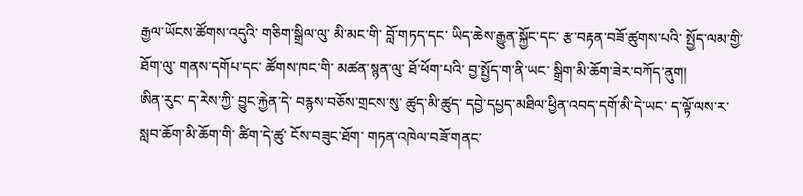རྒྱལ་ཡོངས་ཚོགས་འདུའི་ གཅིག་སྒྲིལ་ལུ་ མི་མང་གི་ བློ་གཏད་དང་ ཡིད་ཆེས་རྒྱུན་སྐྱོང་དང་ རྩ་བརྟན་བཟོ་ཚུགས་པའི་ སྤྱོད་ལམ་གྱི་ཐོག་ལུ་ གནས་དགོཔ་དང་ ཚོགས་ཁང་གི་ མཚན་སྙན་ལུ་ ཐོ་ཕོག་པའི་ བྱ་སྤྱོད་ག་ནི་ཡང་ སྒྲིག་མི་ཆོག་ཟེར་བཀོད་ནུག།
ཨིན་རུང་ ད་རེས་ཀྱི་ བྱུང་རྐྱེན་དེ་ བརྙས་བཅོས་གྲངས་སུ་ ཚུད་མི་ཚུད་ དབྱེ་དཔྱད་མཐིལ་ཕྱིན་འབད་དགོ་མི་དེ་ཡང་ ད་ལྟོ་ལས་ར་ སླབ་ཆོག་མི་ཆོག་གི་ ཚིག་དེ་ཚུ་ ངོས་བཟུང་ཐོག་ གཏན་འཁེལ་བཟོ་གནང་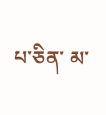པ་ཅིན་ མ་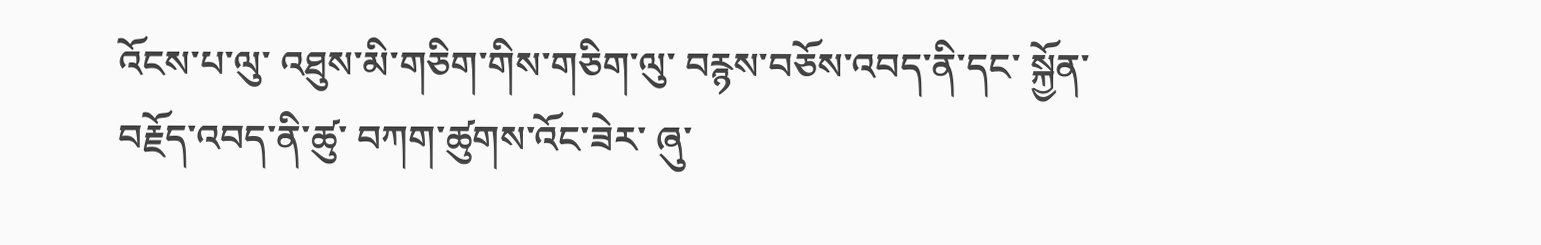འོངས་པ་ལུ་ འཐུས་མི་གཅིག་གིས་གཅིག་ལུ་ བརྙས་བཅོས་འབད་ནི་དང་ སྐྱོན་བརྗོད་འབད་ནི་ཚུ་ བཀག་ཚུགས་འོང་ཟེར་ ཞུ་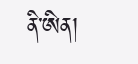ནི་ཨིན།